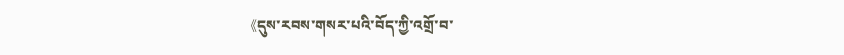《དུས་རབས་གསར་པའི་བོད་ཀྱི་འགྲོ་བ་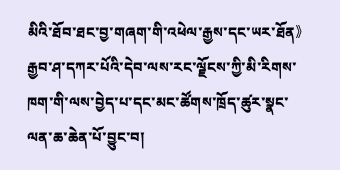མིའི་ཐོབ་ཐང་བྱ་གཞག་གི་འཕེལ་རྒྱས་དང་ཡར་ཐོན》རྒྱབ་ཤ་དཀར་པོའི་དེབ་ལས་རང་ལྗོངས་ཀྱི་མི་རིགས་ཁག་གི་ལས་བྱེད་པ་དང་མང་ཚོགས་ཁྲོད་ཚུར་སྣང་ལན་ཆ་ཆེན་པོ་བྱུང་བ།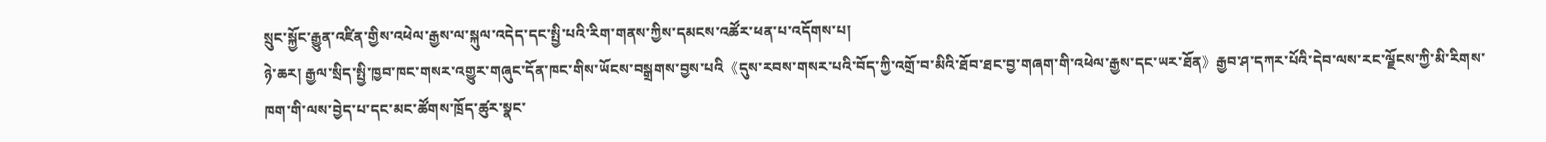སྲུང་སྐྱོང་རྒྱུན་འཛིན་གྱིས་འཕེལ་རྒྱས་ལ་སྐུལ་འདེད་དང་སྤྱི་པའི་རིག་གནས་ཀྱིས་དམངས་འཚོར་ཕན་པ་འདོགས་པ།
ཉེ་ཆར། རྒྱལ་སྲིད་སྤྱི་ཁྱབ་ཁང་གསར་འགྱུར་གཞུང་དོན་ཁང་གིས་ཡོངས་བསྒྲགས་བྱས་པའི《དུས་རབས་གསར་པའི་བོད་ཀྱི་འགྲོ་བ་མིའི་ཐོབ་ཐང་བྱ་གཞག་གི་འཕེལ་རྒྱས་དང་ཡར་ཐོན》རྒྱབ་ཤ་དཀར་པོའི་དེབ་ལས་རང་ལྗོངས་ཀྱི་མི་རིགས་ཁག་གི་ལས་བྱེད་པ་དང་མང་ཚོགས་ཁྲོད་ཚུར་སྣང་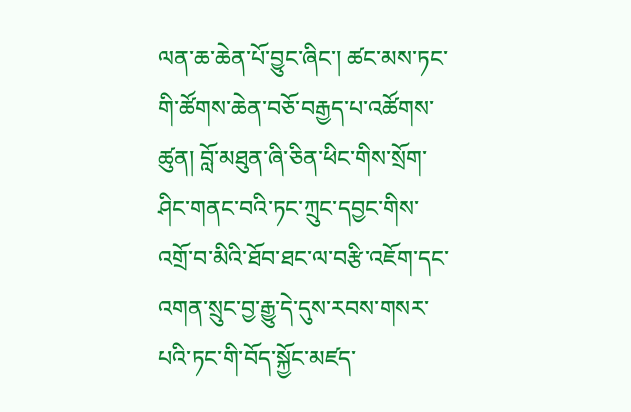ལན་ཆ་ཆེན་པོ་བྱུང་ཞིང་། ཚང་མས་ཏང་གི་ཚོགས་ཆེན་བཅོ་བརྒྱད་པ་འཚོགས་ཚུན། བློ་མཐུན་ཞི་ཅིན་ཕིང་གིས་སྲོག་ཤིང་གནང་བའི་ཏང་ཀྲུང་དབྱང་གིས་འགྲོ་བ་མིའི་ཐོབ་ཐང་ལ་བརྩི་འཇོག་དང་འགན་སྲུང་བྱ་རྒྱུ་དེ་དུས་རབས་གསར་པའི་ཏང་གི་བོད་སྐྱོང་མཛད་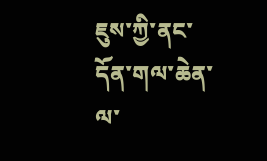ཇུས་ཀྱི་ནང་དོན་གལ་ཆེན་ལ་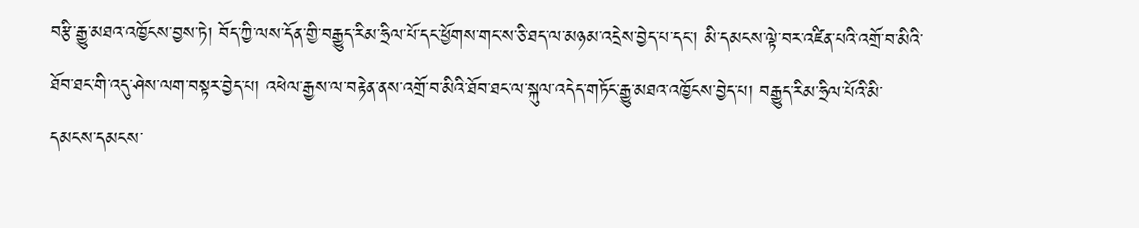བརྩི་རྒྱུ་མཐའ་འཁྱོངས་བྱས་ཏེ། བོད་ཀྱི་ལས་དོན་གྱི་བརྒྱུད་རིམ་ཧྲིལ་པོ་དང་ཕྱོགས་གང་ས་ཅི་ཐད་ལ་མཉམ་འདྲེས་བྱེད་པ་དང་། མི་དམངས་ལྟེ་བར་འཛིན་པའི་འགྲོ་བ་མིའི་ཐོབ་ཐང་གི་འདུ་ཤེས་ལག་བསྟར་བྱེད་པ། འཕེལ་རྒྱས་ལ་བརྟེན་ནས་འགྲོ་བ་མིའི་ཐོབ་ཐང་ལ་སྐུལ་འདེད་གཏོང་རྒྱུ་མཐའ་འཁྱོངས་བྱེད་པ། བརྒྱུད་རིམ་ཧྲིལ་པོའི་མི་དམངས་དམངས་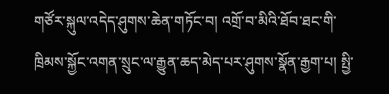གཙོར་སྐུལ་འདེད་ཤུགས་ཆེན་གཏོང་བ། འགྲོ་བ་མིའི་ཐོབ་ཐང་གི་ཁྲིམས་སྐྱོང་འགན་སྲུང་ལ་རྒྱུན་ཆད་མེད་པར་ཤུགས་སྣོན་རྒྱག་པ། སྤྱི་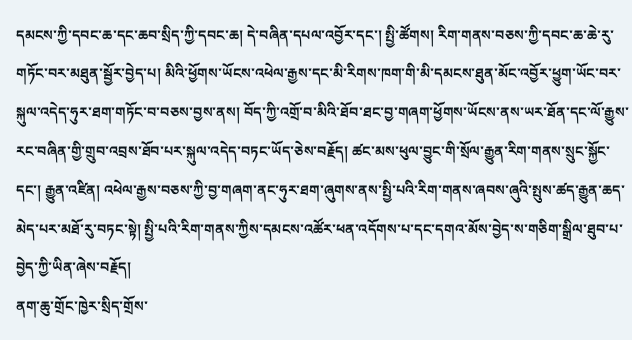དམངས་ཀྱི་དབང་ཆ་དང་ཆབ་སྲིད་ཀྱི་དབང་ཆ། དེ་བཞིན་དཔལ་འབྱོར་དང་། སྤྱི་ཚོགས། རིག་གནས་བཅས་ཀྱི་དབང་ཆ་ཆེ་རུ་གཏོང་བར་མཐུན་སྦྱོར་བྱེད་པ། མིའི་ཕྱོགས་ཡོངས་འཕེལ་རྒྱས་དང་མི་རིགས་ཁག་གི་མི་དམངས་ཐུན་མོང་འབྱོར་ཕྱུག་ཡོང་བར་སྐུལ་འདེད་ཧུར་ཐག་གཏོང་བ་བཅས་བྱས་ནས། བོད་ཀྱི་འགྲོ་བ་མིའི་ཐོབ་ཐང་བྱ་གཞག་ཕྱོགས་ཡོངས་ནས་ཡར་ཐོན་དང་ལོ་རྒྱུས་རང་བཞིན་གྱི་གྲུབ་འབྲས་ཐོབ་པར་སྐུལ་འདེད་བཏང་ཡོད་ཅེས་བརྗོད། ཚང་མས་ཕུལ་བྱུང་གི་སྲོལ་རྒྱུན་རིག་གནས་སྲུང་སྐྱོང་དང་། རྒྱུན་འཛིན། འཕེལ་རྒྱས་བཅས་ཀྱི་བྱ་གཞག་ནང་ཧུར་ཐག་ཞུགས་ནས་སྤྱི་པའི་རིག་གནས་ཞབས་ཞུའི་སྤུས་ཚད་རྒྱུན་ཆད་མེད་པར་མཐོ་རུ་བཏང་སྟེ། སྤྱི་པའི་རིག་གནས་ཀྱིས་དམངས་འཚོར་ཕན་འདོགས་པ་དང་དགའ་མོས་བྱེད་ས་གཅིག་སྒྲིལ་ཐུབ་པ་བྱེད་ཀྱི་ཡིན་ཞེས་བརྗོད།
ནག་ཆུ་གྲོང་ཁྱེར་སྲིད་གྲོས་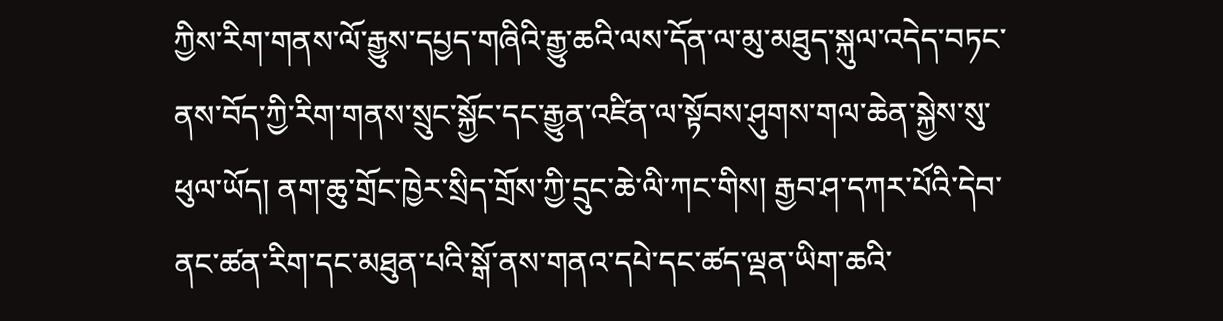ཀྱིས་རིག་གནས་ལོ་རྒྱུས་དཔྱད་གཞིའི་རྒྱུ་ཆའི་ལས་དོན་ལ་མུ་མཐུད་སྐུལ་འདེད་བཏང་ནས་བོད་ཀྱི་རིག་གནས་སྲུང་སྐྱོང་དང་རྒྱུན་འཛིན་ལ་སྟོབས་ཤུགས་གལ་ཆེན་སྐྱེས་སུ་ཕུལ་ཡོད། ནག་ཆུ་གྲོང་ཁྱེར་སྲིད་གྲོས་ཀྱི་དྲུང་ཆེ་ལི་ཀང་གིས། རྒྱབ་ཤ་དཀར་པོའི་དེབ་ནང་ཚན་རིག་དང་མཐུན་པའི་སྒོ་ནས་གནའ་དཔེ་དང་ཚད་ལྡན་ཡིག་ཆའི་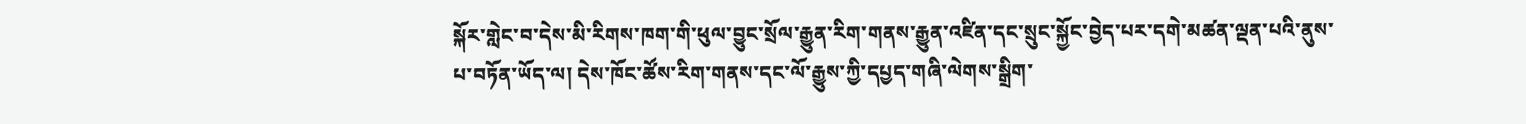སྐོར་གླེང་བ་དེས་མི་རིགས་ཁག་གི་ཕུལ་བྱུང་སྲོལ་རྒྱུན་རིག་གནས་རྒྱུན་འཛིན་དང་སྲུང་སྐྱོང་བྱེད་པར་དགེ་མཚན་ལྡན་པའི་ནུས་པ་བཏོན་ཡོད་ལ། དེས་ཁོང་ཚོས་རིག་གནས་དང་ལོ་རྒྱུས་ཀྱི་དཔྱད་གཞི་ལེགས་སྒྲིག་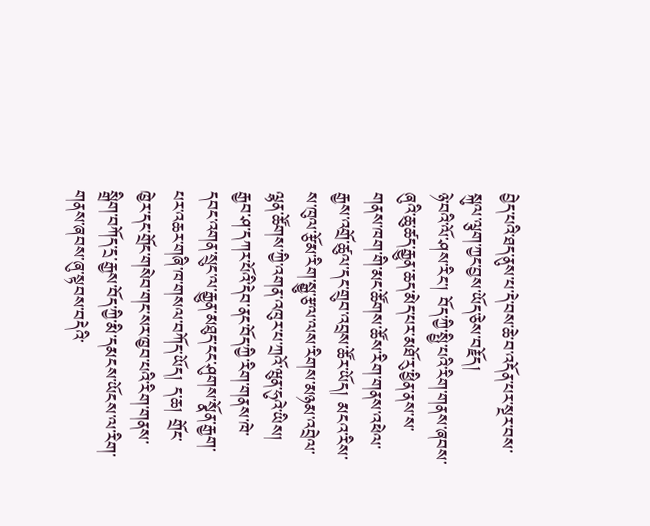བྱེད་པའི་ཐད་ནུས་པ་དེ་བས་ཆེ་བ་འདོན་པར་སྔར་བས་སྐུལ་ལྕག་ཀྱང་བྱས་ཡོད་ཅེས་བརྗོད།
ཉེ་བའི་ལོ་ཤས་རིང་། བོད་ཀྱི་སྤྱི་པའི་རིག་གནས་ཞབས་ཞུའི་ཆུ་ཚད་རྒྱུན་ཆད་མེད་པར་མཐོ་རུ་ཕྱིན་ནས་ས་གནས་ཁག་གི་མང་ཚོགས་ཚོས་རིག་གནས་འཕེལ་རྒྱས་འགྲོ་ཚུལ་དང་གྲུབ་འབྲས་ཚོར་ཡོད། མངའ་རིས་ས་ཁུལ་རྩོམ་རིག་སྒྱུ་རྩལ་ལས་རིགས་མཉམ་འབྲེལ་ལྷན་ཚོགས་ཀྱི་འགན་འཁུར་པ་ཀྲའོ་ཝུན་ཧུའེ་ཡིས། རྒྱབ་ཤ་དཀར་པོའི་དེབ་ནང་བོད་ཀྱི་རིག་གནས་ཁེ་དབང་འགན་སྲུང་ལ་རྒྱུན་མཐུད་ངང་ཤུགས་སྣོན་རྒྱག་པར་འཆར་གཞི་ཁ་གསལ་བཀོད་ཡོད། ད་ཆ། གྲོང་ཁྱེར་དང་གྲོང་གསེབ་གང་སར་ཁྱབ་པའི་རིག་གནས་སྒྲིག་བཀོད་དྲ་རྒྱས་བོད་ཀྱི་མི་དམངས་ཡོངས་ལ་རིག་གནས་ཞབས་ཞུ་སྟབས་བདེའི་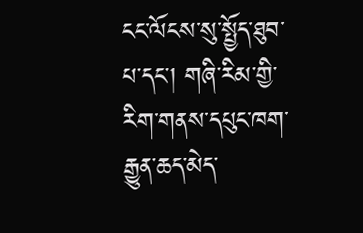ངང་ལོངས་སུ་སྤྱོད་ཐུབ་པ་དང་། གཞི་རིམ་གྱི་རིག་གནས་དཔུང་ཁག་རྒྱུན་ཆད་མེད་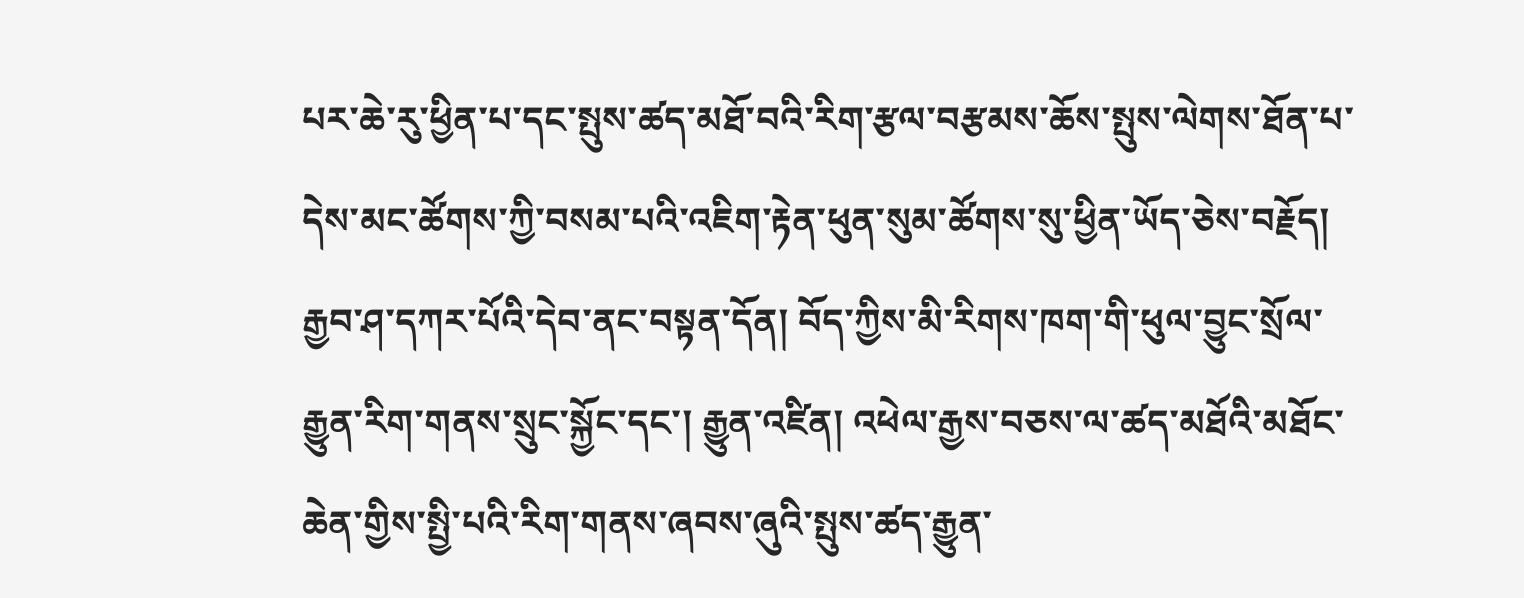པར་ཆེ་རུ་ཕྱིན་པ་དང་སྤུས་ཚད་མཐོ་བའི་རིག་རྩལ་བརྩམས་ཆོས་སྤུས་ལེགས་ཐོན་པ་དེས་མང་ཚོགས་ཀྱི་བསམ་པའི་འཇིག་རྟེན་ཕུན་སུམ་ཚོགས་སུ་ཕྱིན་ཡོད་ཅེས་བརྗོད།
རྒྱབ་ཤ་དཀར་པོའི་དེབ་ནང་བསྟན་དོན། བོད་ཀྱིས་མི་རིགས་ཁག་གི་ཕུལ་བྱུང་སྲོལ་རྒྱུན་རིག་གནས་སྲུང་སྐྱོང་དང་། རྒྱུན་འཛིན། འཕེལ་རྒྱས་བཅས་ལ་ཚད་མཐོའི་མཐོང་ཆེན་གྱིས་སྤྱི་པའི་རིག་གནས་ཞབས་ཞུའི་སྤུས་ཚད་རྒྱུན་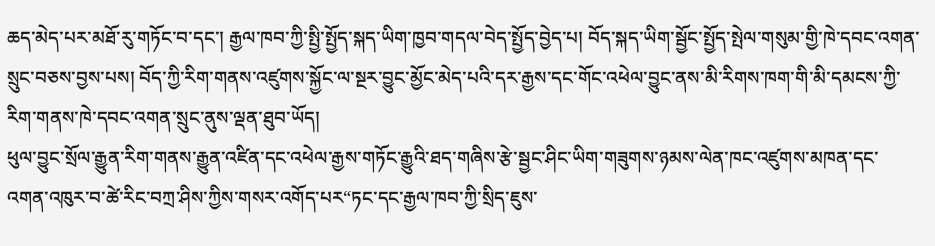ཆད་མེད་པར་མཐོ་རུ་གཏོང་བ་དང་། རྒྱལ་ཁབ་ཀྱི་སྤྱི་སྤྱོད་སྐད་ཡིག་ཁྱབ་གདལ་བེད་སྤྱོད་བྱེད་པ། བོད་སྐད་ཡིག་སྦྱོང་སྤྱོད་སྤེལ་གསུམ་གྱི་ཁེ་དབང་འགན་སྲུང་བཅས་བྱས་པས། བོད་ཀྱི་རིག་གནས་འཛུགས་སྐྱོང་ལ་སྔར་བྱུང་མྱོང་མེད་པའི་དར་རྒྱས་དང་གོང་འཕེལ་བྱུང་ནས་མི་རིགས་ཁག་གི་མི་དམངས་ཀྱི་རིག་གནས་ཁེ་དབང་འགན་སྲུང་ནུས་ལྡན་ཐུབ་ཡོད།
ཕུལ་བྱུང་སྲོལ་རྒྱུན་རིག་གནས་རྒྱུན་འཛིན་དང་འཕེལ་རྒྱས་གཏོང་རྒྱུའི་ཐད་གཞིས་རྩེ་སྦྱང་ཤིང་ཡིག་གཟུགས་ཉམས་ལེན་ཁང་འཛུགས་མཁན་དང་འགན་འཁུར་བ་ཚེ་རིང་བཀྲ་ཤིས་ཀྱིས་གསར་འགོད་པར“ཏང་དང་རྒྱལ་ཁབ་ཀྱི་སྲིད་ཇུས་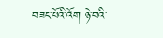བཟང་པོའི་འོག ཉེ་བའི་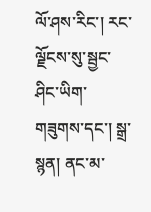ལོ་ཤས་རིང་། རང་ལྗོངས་སུ་སྦྱང་ཤིང་ཡིག་གཟུགས་དང་། སྒྲ་སྙན། ནང་མ་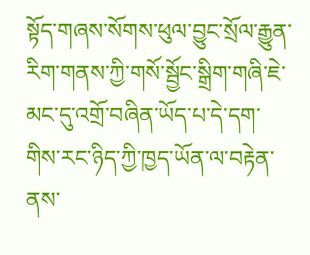སྟོད་གཞས་སོགས་ཕུལ་བྱུང་སྲོལ་རྒྱུན་རིག་གནས་ཀྱི་གསོ་སྦྱོང་སྒྲིག་གཞི་ཇེ་མང་དུ་འགྲོ་བཞིན་ཡོད་པ་དེ་དག་གིས་རང་ཉིད་ཀྱི་ཁྱད་ཡོན་ལ་བརྟེན་ནས་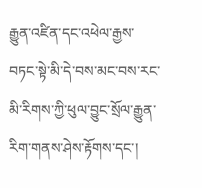རྒྱུན་འཛིན་དང་འཕེལ་རྒྱས་བཏང་སྟེ་མི་དེ་བས་མང་བས་རང་མི་རིགས་ཀྱི་ཕུལ་བྱུང་སྲོལ་རྒྱུན་རིག་གནས་ཤེས་རྟོགས་དང་།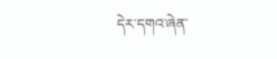དེར་དགའ་ཞེན་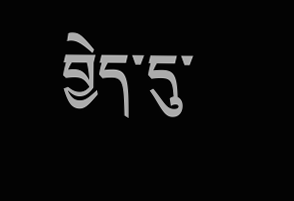བྱེད་དུ་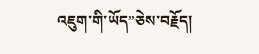འཇུག་གི་ཡོད”ཅེས་བརྗོད།